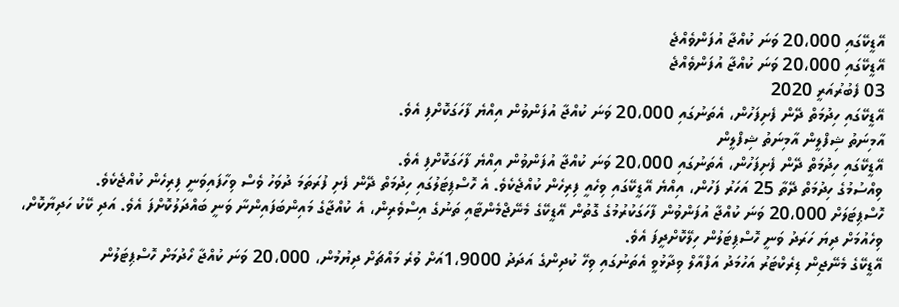އޭޑީކޭގައި 20،000 ވަނަ ކުއްޖާ އުފަންވެއްޖެ
އޭޑީކޭގައި 20،000 ވަނަ ކުއްޖާ އުފަންވެއްޖެ
03 ފެބުރުއަރީ 2020
އޭޑީކޭގައި ހިދުމަތް ދޭން ފެށިފަހުން، އެތަނުގައި 20،000 ވަނަ ކުއްޖާ އުފަންވުން އިއްޔެ ފާހަގަކޮށްފި އެވެ.
އާމިނަތު ޝިފްލީން އާމިނަތު ޝިފްލީން
އޭޑީކޭގައި ހިދުމަތް ދޭން ފެށިފަހުން، އެތަނުގައި 20،000 ވަނަ ކުއްޖާ އުފަންވުން އިއްޔެ ފާހަގަކޮށްފި އެވެ.
ވިއްސުމުގެ ހިދުމަތް ދޭތާ 25 އަހަރު ފަހުން، އިއްޔެ އޭޑީކޭގައި ވިހެއީ ފިރިހެން ކުއްޖެކެވެ. އެ ހޮސްޕިޓަލުގައި ހިދުމަތް ދޭން ފެށި ފުރަތަމަ ދުވަހު ވެސް ވިހާފައިވަނީ ފިރިހެން ކުއްޖެކެވެ.
ހޮސްޕިޓަލަށް 20،000 ވަނަ ކުއްޖާ އުފަންވުން ފާހަގަކުރުމުގެ ގޮތުން އޭޑީކޭގެ މެނޭޖްމެންޓާއި ތަނުގެ އިސްވެރިން، އެ ކުއްޖާގެ މައިންބަފައިންނާ ވަނީ ބައްދަލުކޮށްފަ އެވެ. އަދި ކޭކު ހަދިޔާކޮށް، ވިހެއުމަށް ދިޔަ ހަރަދު ވަނީ ހޮސްޕިޓަލުން ހިލޭކޮށްދީފަ އެވެ.
އޭޑީކޭގެ މެނޭޖިން ޑިރެކްޓަރު އަހުމަދު އަފްއާލް ވިދާޅުވީ އެތަނުގައި ވިހޭ ކުދިންގެ އަދަދު 1،9000އަށް ވުރެ މައްޗަށް ދިޔުމުން، 20،000 ވަނަ ކުއްޖާ ހޯދުމަށް ހޮސްޕިޓަލުން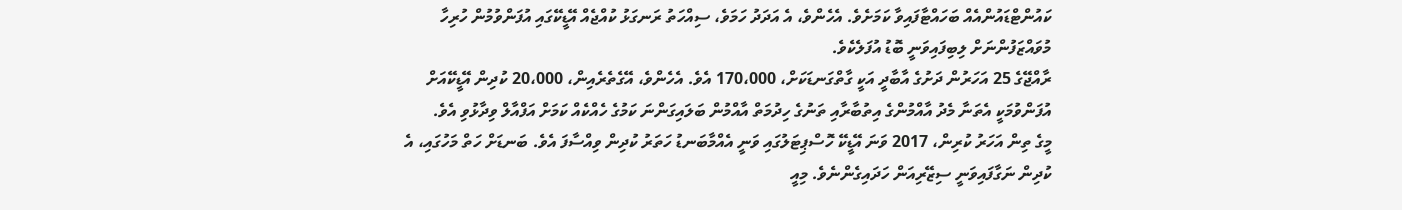ކައުންޓްޑައުންއެއް ބަހައްޓާފައިވާ ކަމަށެވެ. އެހެންވެ، އެ އަދަދު ހަމަވެ، ސިއްހަތު ރަނގަޅު ކުއްޖެއް އޭޑީކޭގައި އުފަންވުމުން ހުރިހާ މުވައްޒަފުންނަށް ލިބިފައިވަނީ ބޮޑު އުފަލެކެވެ.
ރާއްޖޭގެ 25 އަހަރުން ދަށުގެ އާބާދީ އަކީ ގާތްގަނޑަކަށް، 170،000 އެވެ. އެހެންވެ، އޭގެތެރެއިން، 20،000 ކުދިން އޭޑީކޭއަށް އުފަންވުމަކީ އެތަނާ މެދު އާއްމުންގެ އިތުބާރާއި ތަނުގެ ހިދުމަތް އާއްމުން ބަލައިގަންނަ ކަމުގެ ހެއްކެއް ކަމަށް އަފްއާލް ވިދާޅުވި އެވެ.
މީގެ ތިން އަހަރު ކުރިން، 2017 ވަނަ އޭޑީކޭ ހޮސްޕިޓަލުގައި ވަނީ އެއްމާބަނޑު ހަތަރު ކުދިން ވިއްސާފަ އެވެ. ބަނޑަށް ހަތް މަހުގައި، އެ ކުދިން ނަގާފައިވަނީ ސިޒޭރިއަން ހަދައިގެންނެވެ. މިއީ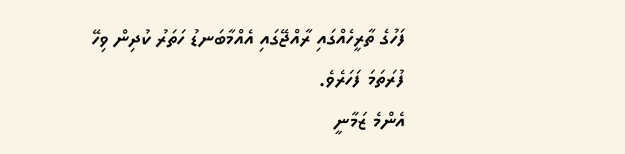ފަހުގެ ތާރީހެއްގައި ރާއްޖޭގައި އެއްމާބަނޑު ހަތަރު ކުދިން ވިހޭ ފުރަތަމަ ފަހަރެވެ.
އެންމެ ޒަމާނީ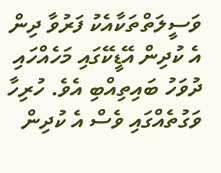ވަސީލަތްތަކާއެކު ފަރުވާ ދިން އެ ކުދިން އޭޑީކޭގައި މަހެއްހައި ދުވަހު ބައިތިއްބި އެވެ. ހުރިހާ ވަގުތެއްގައި ވެސް އެ ކުދިން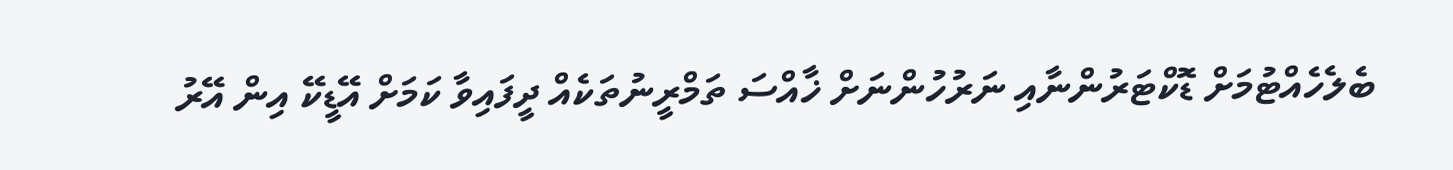ބެލެހެއްޓުމަށް ޑޮކްޓަރުންނާއި ނަރުހުންނަށް ޚާއްސަ ތަމްރީނުތަކެއް ދީފައިވާ ކަމަށް އޭޑީކޭ އިން އޭރު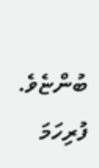ބުންޏެވެ.
ފުރިހަމަ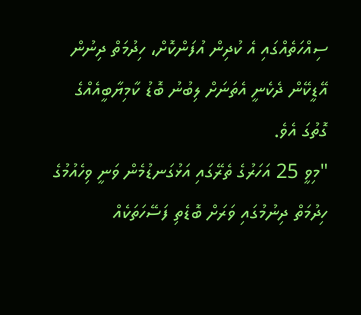ސިއްހަތެއްގައި އެ ކުދިން އުފަންކޮށް، ހިދުމަތް ދިނުން އޭޑީކޭން ދެކެނީ އެތަނަށް ލިބުނު ބޮޑު ކާމިޔާބީއެއްގެ ގޮތުގަ އެވެ.
"މިވީ 25 އަހަރުގެ ތެރޭގައި އަޅުގަނޑުމެން ވަނީ ވިހެއުމުގެ ހިދުމަތް ދިނުމުގައި ވަރަށް ބޮޑެތި ފަސޭހަތަކެއް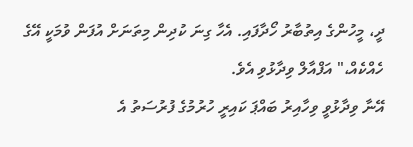ދީ، މީހުންގެ އިތުބާރު ހޯދާފައި. އެހާ ގިނަ ކުދިން މިތަނަށް އުފަން ވުމަކީ އޭގެ ހެއްކެއް،" އަފްއާލް ވިދާޅުވި އެވެ.
އޭނާ ވިދާޅުވީ ވިހާއިރު ބައްޕަ ކައިރީ ހުރުމުގެ ފުރުސަތު އެ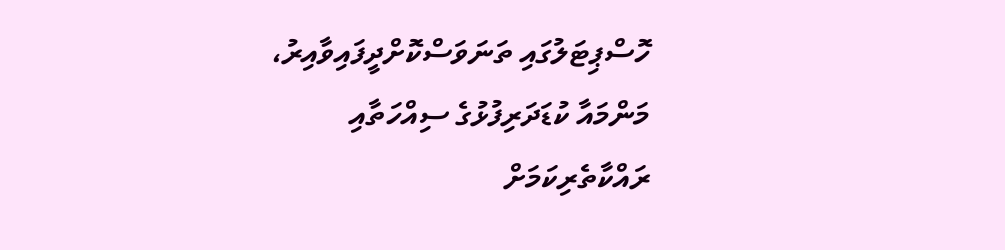ހޮސްޕިޓަލުގައި ތަނަވަސްކޮށްދީފައިވާއިރު، މަންމައާ ކުޑަދަރިފުޅުގެ ސިއްހަތާއި ރައްކާތެރިކަމަށް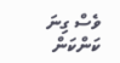ވެސް ގިނަ ކަންކަން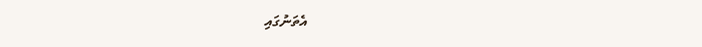އެތަނުގައި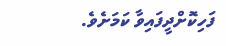ފަހިކޮށްދީފައިވާ ކަމަށެވެ.